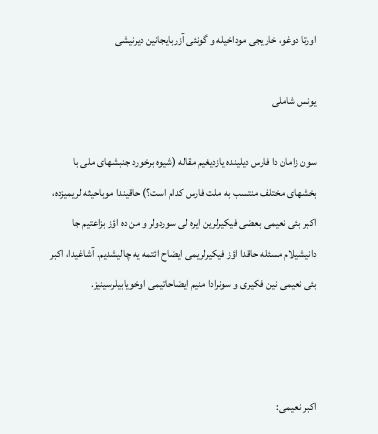اورتا دوغو، خاریجی موداخیله و گونئی آزربایجانین دیرنیشی

یونس شاملی

سون زامان دا فارس دیلینده یازدیغیم مقاله (شیوه برخورد جنبشهای ملی با بخشهای مختلف منتسب به ملت فارس کدام است؟) حاقیندا موباحیثه لریمیزده، اکبر بئی نعیمی بعضی فیکیرلرین ایره لی سوردولر و من ده اؤز بزاعتیم جا دانیشیلام مسئله حاقدا اؤز فیکیرلریمی ایضاح ائتمه یه چالیشدیم. آشاغیدا، اکبر بئی نعیمی نین فکیری و سونرادا منیم ایضاحاتیمی اوخویابیلرسینیز.



اکبر نعیمی: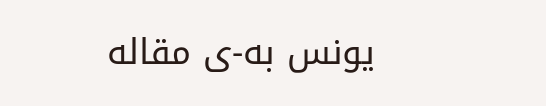یونس به-ی مقاله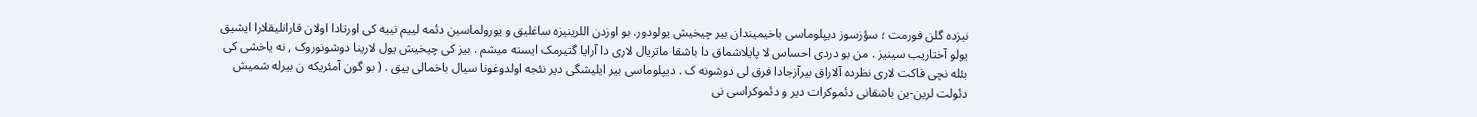نیزده گلن فورمت ؛ سؤزسوز دیپلوماسی باخیمیندان بیر چیخیش یولودور. بو اوزدن اللرینیزه ساغلیق و یورولماسین دئمه لییم نییه کی اورتادا اولان قارانلیقلارا ایشیق یولو آختاریب سینیز . من بو دردی احساس لا پایلاشماق دا باشقا ماتریال لاری دا آرایا گتیرمک ایسته میشم . بیز کی چیخیش یول لارینا دوشونوروک , نه یاخشی کی بئله نچی فاکت لاری نظرده آلاراق بیرآزجادا فرق لی دوشونه ک . دیپلوماسی بیر ایلیشگی دیر نئجه اولدوغونا سیال باخمالی ییق . ( بو گون آمئریکه ن بیرله شمیش دئولت لرین-ین باشقانی دئموکرات دیر و دئموکراسی نی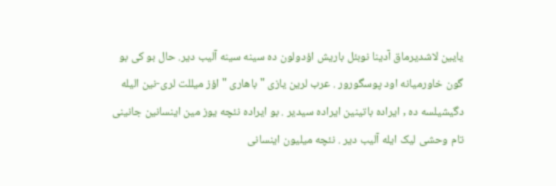یایین لاشدیرماق آدینا نوبئل باریش اؤدولون ده سینه سینه آلیب دیر. حال بو کی بو گون خاورمیانه اود پوسگورور . عرب لرین یازی " باهاری " اؤز میللت لری-نین الیله دگیشیلسه ده , ایراده باتینین ایراده سیدیر . بو ایراده نئچه یوز مین اینسانین جانینی تام وحشی لیک ایله آلیب دیر . نئچه میلیون اینسانی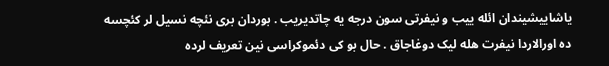یاشاییشیندان ائله ییب و نیفرتی سون درجه یه چاتدیریب . بوردان بری نئچه نسیل لر کئچسه ده اورالاردا نیفرت هله لیک دوغاجاق . حال بو کی دئموکراسی نین تعریف لرده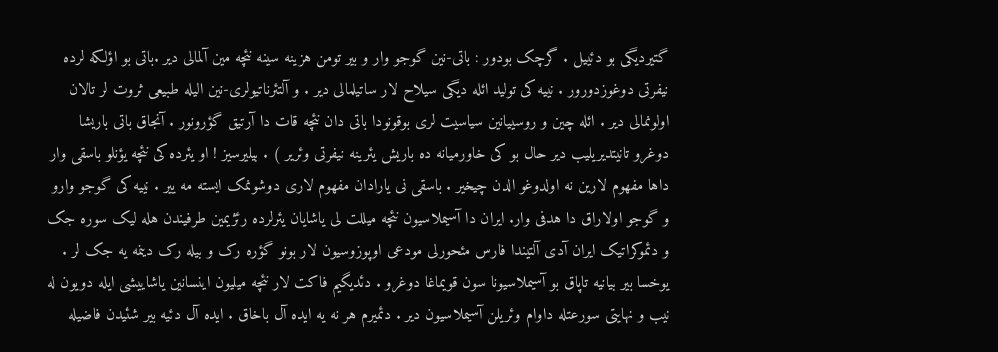گتیردیگی بو دئییل . گرچک بودور : باتی-نین گوجو وار و بیر تومن هزینه سینه نئچه مین آلمالی دیر .باتی بو اؤلکه لرده نیفرتی دوغوزدورور . نییه کی تولید ائله دیگی سیلاح لار ساتیلمالی دیر . و آلتئرناتیولری-نین الیله طبیعی ثروت لر تالان اولونمالی دیر . ائله چین و روسییانین سیاسیت لری بوقونودا باتی دان نئچه قات دا آرتیق گؤرونور . آنجاق باتی باریشا دوغرو تانیتدیریلیب دیر حال بو کی خاورمیانه ده باریش یئرینه نیفرتی وئریر ) . بیلیرسیز ! او یئرده کی نئچه یؤنلو باسقی وار داها مفهوم لارین نه اولدوغو الدن چیخیر . باسقی نی یارادان مفهوم لاری دوشونمک ایسته مه ییر . نییه کی گوجو وارو و گوجو اولاراق دا هدفی وار. ایران دا آسیملاسیون نئچه میللت لی یاشایان یئرلرده رئژیمین طرفیندن هله لیک سوره جک و دئموکراتیک ایران آدی آلتیندا فارس مئحورلی مودعی اوپوزوسیون لار بونو گؤره رک و بیله رک دینمه یه جک لر . یوخسا بیر بیانیه تاپاق بو آسیملاسیونا سون قویماغا دوغرو . دئدیگیم فاکت لار نئچه میلیون اینسانین یاشاییشی ایله دویون له نیب و نهایتی سورعتله داوام وئریلن آسیملاسیون دیر . دئمیرم هر نه یه ایده آل باخاق . ایده آل دئیه بیر شئیدن فاضیله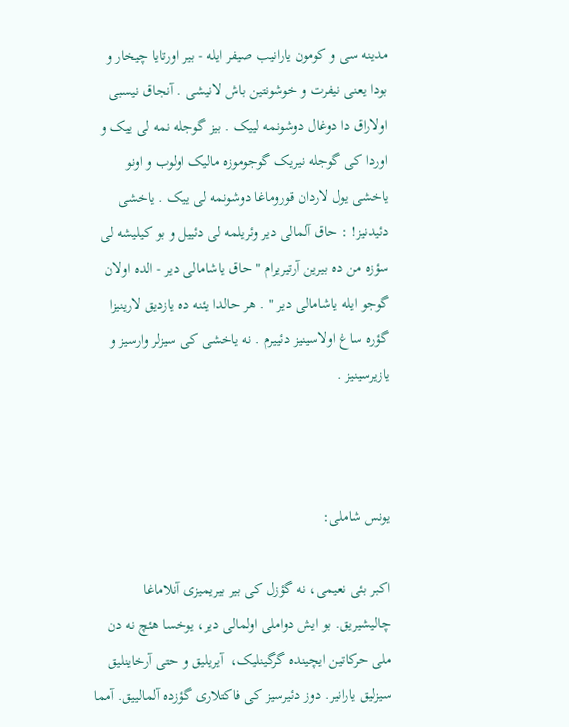مدینه سی و کومون یارانیب صیفر ایله - بیر اورتایا چیخار و بودا یعنی نیفرت و خوشونتین باش لانیشی . آنجاق نیسبی اولاراق دا دوغال دوشونمه لییک . بیز گوجله نمه لی ییک و اوردا کی گوجله نیریک گوجوموزه مالیک اولوب و اونو یاخشی یول لاردان قوروماغا دوشونمه لی ییک . یاخشی دئیدنیز! : حاق آلمالی دیر وئریلمه لی دئییل و بو کیلیشه لی سؤزه من ده بیرین آرتیریرام " حاق یاشامالی دیر - الده اولان گوجو ایله یاشامالی دیر " . هر حالدا یئنه ده یازدیق لارینیزا گؤره ساغ اولاسینیز دئییرم . نه یاخشی کی سیزلر وارسیز و یازیرسینیز .



یونس شاملی:

اکبر بئی نعیمی، نه گؤزل کی بیر بیریمیزی آنلاماغا چالیشیریق. بو ایش دواملی اولمالی دیر، یوخسا هئچ نه دن ملی حرکاتین ایچینده گرگینلیک،  آیریلیق و حتی آرخاینلیق سیزلیق یارانیر. دوز دئیرسیز کی فاکتلاری گؤزده آلمالییق. آمما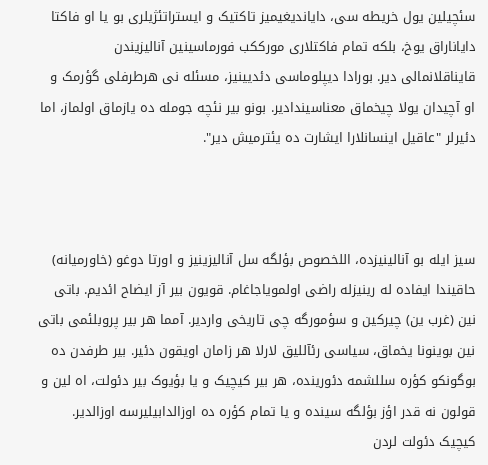سئچیلین یول خریطه سی، دایاندیغیمیز تاکتیک و ایستراتئژیلری بو یا او فاکتا دایاناراق یوخ، بلکه تمام فاکتلاری مورککب فورماسینین آنالیزیندن قایناقلانمالی دیر. بورادا دیپلوماسی دئدیینیز، مسئله نی هرطرفلی گؤرمک و او آچیدان یولا چیخماق معناسیندادیر. بونو بیر نئچه جومله ده یازماق اولماز، اما دئیرلر "عاقیل اینسانلارا ایشارت ده یئترمیش دیر".



سیز ایله بو آنالینیزده، اللخصوص بؤلگه سل آنالیزینیز و اورتا دوغو (خاورمیانه) حاقیندا ایفاده له رینیزله راضی اولمویاجاغام. قویون بیر آز ایضاح ائدیم. باتی نین (غرب ین) چیرکین و سؤمورگه چی تاریخی واردیر. آمما هر بیر پروبلئمی باتی نین بوینونا یخماق، سیاسی رئآللیق لارلا هر زامان اویقون دئیر. بیر طرفدن ده بوگونکو کؤره سللشمه دئورینده، هر بیر کیچیک و یا بؤیوک بیر دئولت، اه لین و قولون نه قدر اؤز بؤلگه سینده و یا تمام کؤره ده اوزالدابیلیرسه اوزالدیر. کیچیک دئولت لردن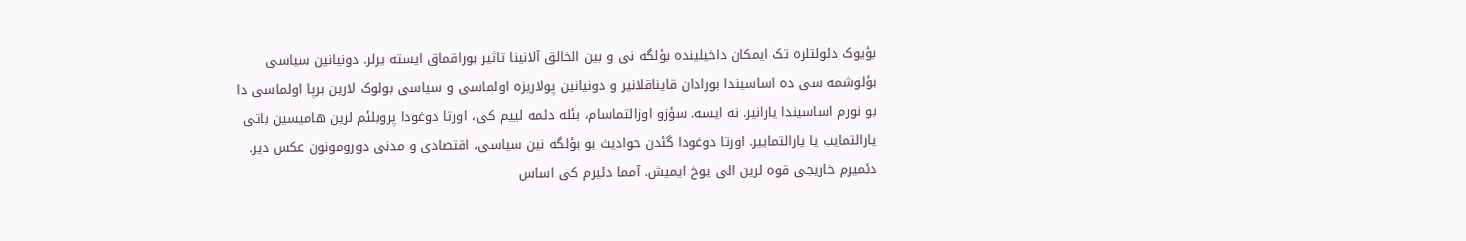بؤیوک دئولتلره تک ایمکان داخیلینده بؤلگه نی و بین الخالق آلانینا تاثیر بوراقماق ایسته یرلر. دونیانین سیاسی بؤلوشمه سی ده اساسیندا بورادان قایناقلانیر و دونیانین پولاریزه اولماسی و سیاسی بولوک لارین برپا اولماسی دا بو نورم اساسیندا یارانیر. نه ایسه. سؤزو اوزالتماسام، بئله دئمه لییم کی، اورتا دوغودا پروبلئم لرین هامیسین باتی یارالتمایب یا یارالتماییر. اورتا دوغودا گئدن حوادیث بو بؤلگه نین سیاسی، اقتصادی و مدنی دورومونون عکس دیر. دئمیرم خاریجی قوه لرین الی یوخ ایمیش. آمما دئیرم کی اساس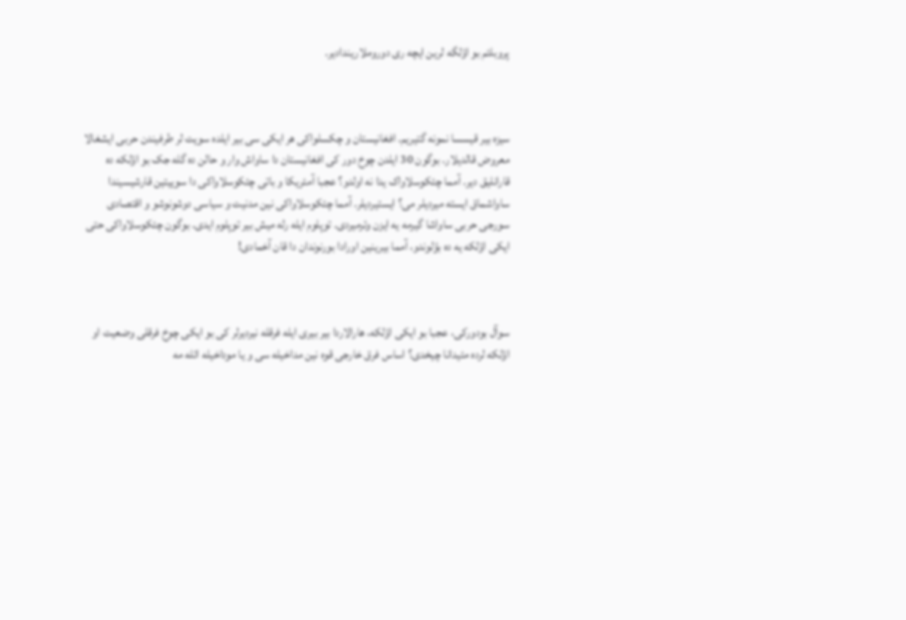پروبلئم بو اؤلگه لرین ایچه ری دوروملاریندادیر.



سیزه بیر قیسسا نمونه گتیریم. افغانیستان و چکسلواکی هر ایکی سی بیر ایلده سویت لر طرفیندن حربی ایشغالا معروض قالدیلار. بوگون 30 ایلدن چوخ دور کی افغانیستان دا ساواش وار و حالن ده گله جک بو اؤلکه ده قارانلیق دیر. آمما چئکوسلاواک یدا نه اولدو؟ عجبا آمئریکا و باتی چئکوسلاواکی دا سوییتین قارشیسیندا ساواشماق ایسته میردیلر می؟ ایستیردیلر. آمما چئکوسلاواکی نین مدنیت و سیاسی دوشونوشو و اقتصادی سورجی حربی ساواشا گیرمه یه ایزن وئرمیردی. توپلوم ایله رله میش بیر توپلوم ایدی. بوگون چئکوسلاواکی حتی ایکی اؤلکه یه ده بؤلوندو، آمما بیرینین اورادا بورنوندان دا قان آخمادی!



سوآل بودورکی، عجبا بو ایکی اؤلکه، هارالاردا بیر بیری ایله فرقله نیردیرلر کی بو ایکی چوخ فرقلی وضعیت او اؤلکه لرده مئیدانا چیخدی؟ اساس فرق خارجی قوه نین مداخیله سی و یا موداخیله ائله مه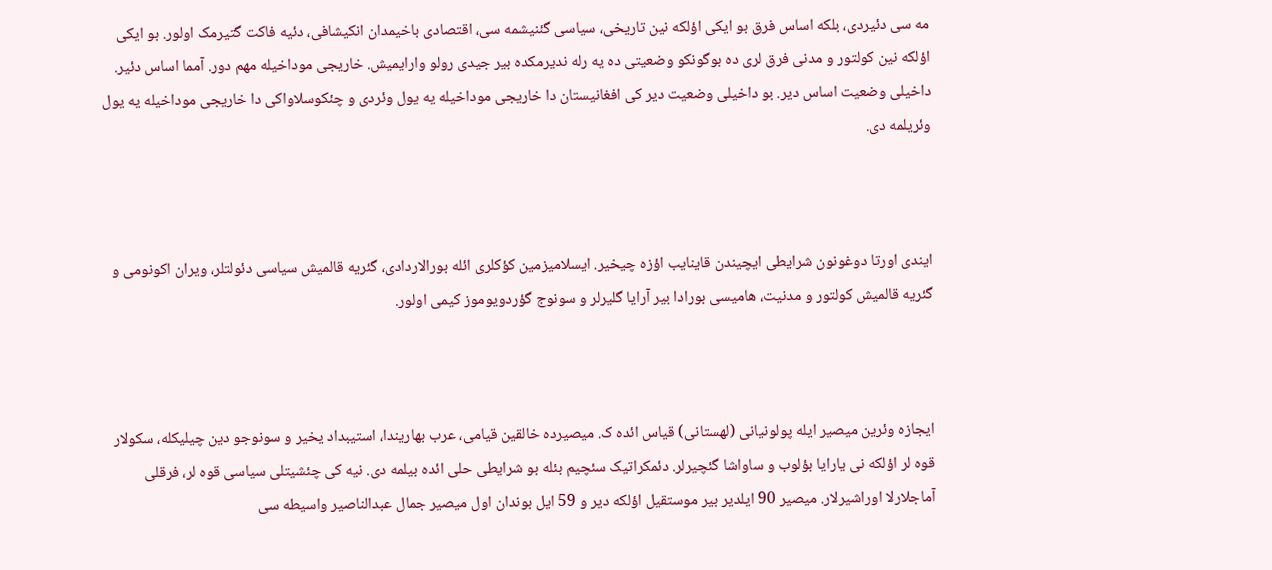مه سی دئیردی، بلکه اساس فرق بو ایکی اؤلکه نین تاریخی، سیاسی گئنیشمه سی، اقتصادی باخیمدان انکیشافی، دئیه فاکت گتیرمک اولور. بو ایکی اؤلکه نین کولتور و مدنی فرق لری ده بوگونکو وضعیتی ده یه رله ندیرمکده بیر جیدی رولو وارایمیش. خاریجی موداخیله مهم دور. آمما اساس دئیر. داخیلی وضعیت اساس دیر. بو داخیلی وضعیت دیر کی افغانیستان دا خاریجی موداخیله یه یول وئردی و چئکوسلاواکی دا خاریجی موداخیله یه یول وئریلمه دی.



ایندی اورتا دوغونون شرایطی ایچیندن قاینایب اؤزه چیخیر. ایسلامیزمین کؤکلری ائله بورالاردادی، گئریه قالمیش سیاسی دئولتلر، ویران اکونومی و گئریه قالمیش کولتور و مدنیت، هامیسی بورادا بیر آرایا گلیرلر و سونوج گؤردویوموز کیمی اولور.



ایجازه وئرین میصیر ایله پولونیانی (لهستانی) قیاس ائده ک. میصیرده خالقین قیامی، عرب بهاریندا، استیبداد یخیر و سونوجو دین چیلیکله، سکولار قوه لر اؤلکه نی یارایا بؤلوب و ساواشا گئچیرلر. دئمکراتیک سئچیم بئله بو شرایطی حلی ائده بیلمه دی. نیه کی چئشیتلی سیاسی قوه لر، فرقلی آماجلارلا اوراشیرلار. میصیر 90 ایلدیر بیر موستقیل اؤلکه دیر و 59 ایل بوندان اول میصیر جمال عبدالناصیر واسیطه سی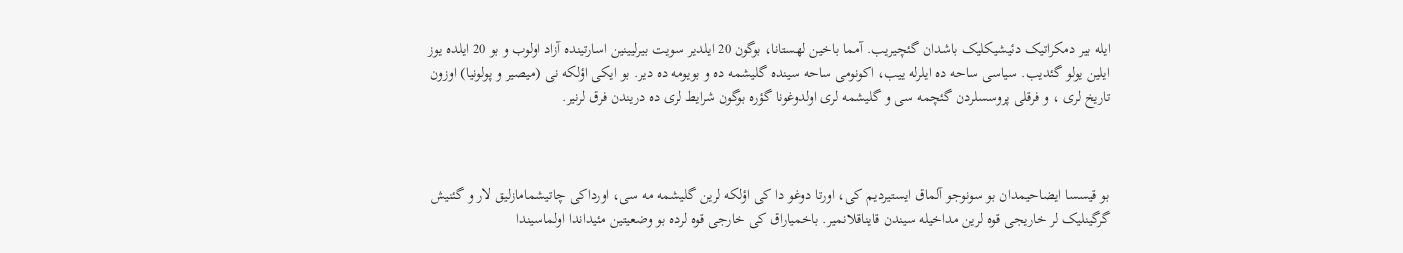ایله بیر دمکراتیک دئیشیکلیک باشدان گئچیریب. آمما باخین لهستانا، بوگون 20 ایلدیر سویت بیرلیینین اسارتینده آزاد اولوب و بو 20 ایلده یوز ایلین یولو گئدیب. سیاسی ساحه ده ایلرله ییب، اکونومی ساحه سینده گلیشمه ده و بویومه ده دیر. بو ایکی اؤلکه نی (میصیر و پولونیا) اوزون تاریخ لری ، و فرقلی پروسسلردن گئچمه سی و گلیشمه لری اولدوغونا گؤره بوگون شرایط لری ده دریندن فرق لرنیر.



بو قیسسا ایضاحیمدان بو سونوجو آلماق ایستیردیم کی، اورتا دوغو دا کی اؤلکه لرین گلیشمه مه سی، اورداکی چاتیشمامازلیق لار و گئنیش گرگینلیک لر خاریجی قوه لرین مداخیله سیندن قایناقلانمیر. باخمیاراق کی خارجی قوه لرده بو وضعیتین مئیداندا اولماسیندا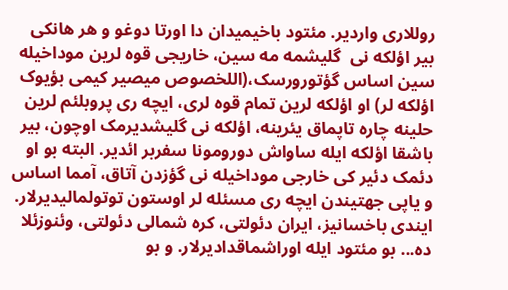روللاری واردیر. مئتود باخیمیدان دا اورتا دوغو و هر هانکی بیر اؤلکه نی  گلیشمه مه سین، خاریجی قوه لرین موداخیله سین اساس گؤتورورسک،(اللخصوص میصیر کیمی بؤیوک اؤلکه لر) او اؤلکه لرین تمام قوه لری، ایچه ری پروبلئم لرین حلینه چاره تاپماق یئرینه، اؤلکه نی گلیشدیرمک اوچون، بیر باشقا اؤلکه ایله ساواش دورومونا سفربر ائدیر. البته بو او دئمک دئیر کی خارجی موداخیله نی گؤزدن آتاق، آمما اساس و یاپی جهتیندن ایچه ری مسئله لر اوستون توتولمالیدیرلار. ایندی باخسانیز، ایران دئولتی، کره شمالی دئولتی، وئنوزئلا ده... بو مئتود ایله اوراشماقدادیرلار. و بو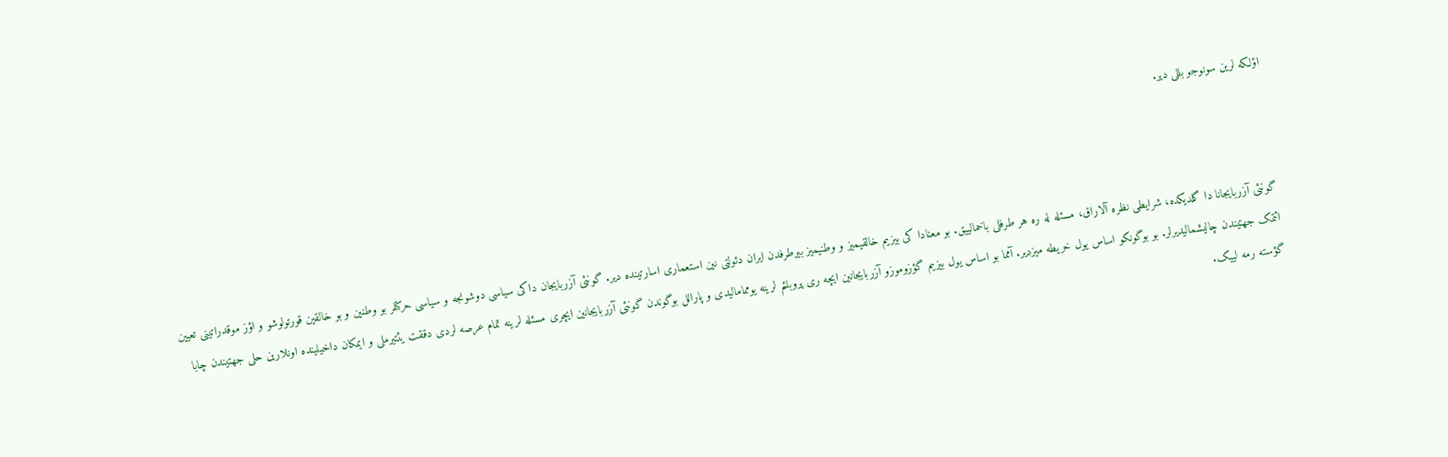اؤلکه لرین سونوجو بللی دیر.



گونئی آزربایجانا دا گلدیکده، شرایطی نظره آلاراق، مسئله له ره هر طرفلی باخمالییق. بو معنادا کی بیزیم خالقیمیز و وطنیمیز بیرطرفدن ایران دئولتی نین استعماری اسارتینده دیر. گونئی آزربایجان داکی سیاسی دوشونجه و سیاسی حرکتلر بو وطنین و بو خالقین قورتولوشو و اؤز موقدراتینی تعیین ائتمک جهتیندن چالیشمالیدیرلر. بو بوگونکو اساس یول خریطه میزدیر. آمما بو اساس یول بیزیم گؤزوموزو آزربایجانین ایچه ری پروبلئم لرینه یوممامالیدی و پارالل بوگوندن گونئی آزربایجانین ایچری مسئله لرینه تمام عرصه لردی دققت یئتیرملی و ایمکان داخیلینده اونلارین حلی جهتیندن چابا گؤسته رمه لییک.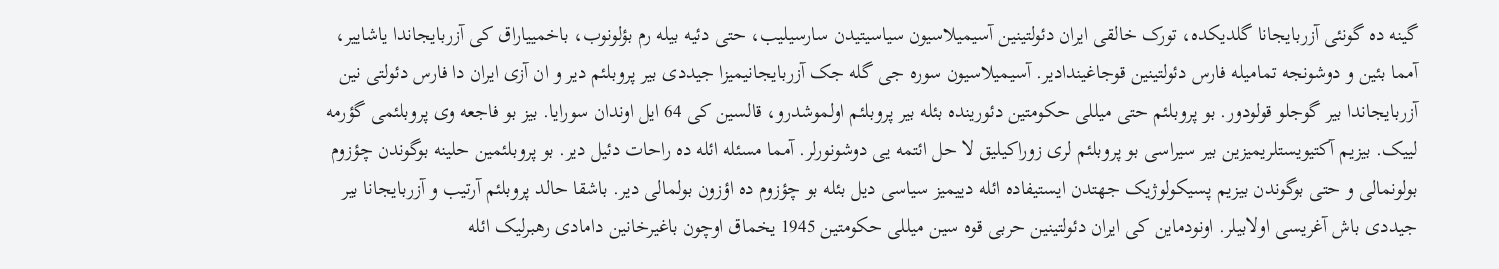گینه ده گونئی آزربایجانا گلدیکده، تورک خالقی ایران دئولتینین آسیمیلاسیون سیاسیتیدن سارسیلیب، حتی دئیه بیله رم بؤلونوب، باخمییاراق کی آزربایجاندا یاشاییر، آمما بئین و دوشونجه تمامیله فارس دئولتینین قوجاغیندادیر. آسیمیلاسیون سوره جی گله جک آزربایجانیمیزا جیددی بیر پروبلئم دیر و ان آزی ایران دا فارس دئولتی نین آزربایجاندا بیر گوجلو قولودور. بو پروبلئم حتی میللی حکومتین دئورینده بئله بیر پروبلئم اولموشدرو، قالسین کی 64 ایل اوندان سورایا. بیز بو فاجعه وی پروبلئمی گؤرمه لییک. بیزیم آکتیویستلریمیزین بیر سیراسی بو پروبلئم لری زوراکیلیق لا حل ائتمه یی دوشونورلر. آمما مسئله ائله ده راحات دئیل دیر. بو پروبلئمین حلینه بوگوندن چؤزوم بولونمالی و حتی بوگوندن بیزیم پسیکولوژیک جهتدن ایستیفاده ائله دییمیز سیاسی دیل بئله بو چؤزوم ده اؤزون بولمالی دیر. باشقا حالد پروبلئم آرتیب و آزربایجانا بیر جیددی باش آغریسی اولابیلر. اونودماین کی ایران دئولتینین حربی قوه سین میللی حکومتین 1945 یخماق اوچون باغیرخانین دامادی رهبرلیک ائله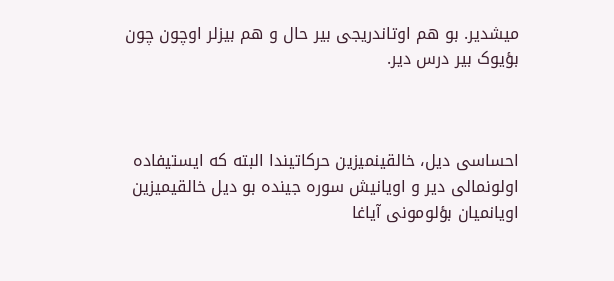میشدیر. بو هم اوتاندریجی بیر حال و هم بیزلر اوچون چون بؤیوک بیر درس دیر.



احساسی دیل، خالقینمیزین حرکاتیندا البته که ایستیفاده اولونمالی دیر و اویانیش سوره جینده بو دیل خالقیمیزین اویانمیان بؤلومونی آیاغا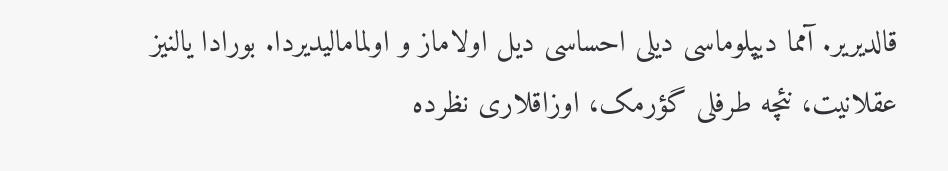قالدیریر. آمما دیپلوماسی دیلی احساسی دیل اولاماز و اولمامالیدیردا. بورادا یالنیز عقلانیت، نئچه طرفلی گؤرمک، اوزاقلاری نظرده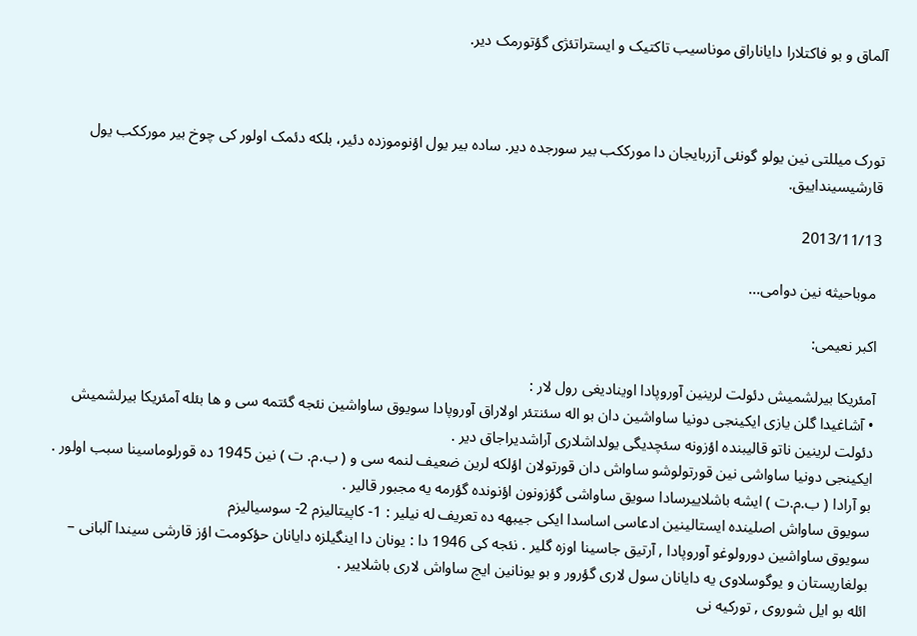آلماق و بو فاکتلارا دایاناراق موناسیب تاکتیک و ایستراتئژی گؤتورمک دیر.



تورک میللتی نین یولو گونئی آزربایجان دا مورککب بیر سورجده دیر. ساده بیر یول اؤنوموزده دئیر، بلکه دئمک اولور کی چوخ بیر مورککب یول قارشیسینداییق.

2013/11/13

 موباحیثه نین دوامی...

اکبر نعیمی:

آمئریکا بیرلشمیش دئولت لرینین آوروپادا اوینادیغی رول لار :
• آشاغیدا گلن یازی ایکینجی دونیا ساواشین دان بو اله سئنتئر اولاراق آوروپادا سویوق ساواشین نئجه گئتمه سی و ها بئله آمئریکا بیرلشمیش دئولت لرینین ناتو قالیبنده اؤزونه سئچدیگی یولداشلاری آراشدیراجاق دیر .
ایکینجی دونیا ساواشی نین قورتولوشو ساواش دان قورتولان اؤلکه لرین ضعیف لنمه سی و ( ب.م. ت ) نین 1945 ده قورلوماسینا سبب اولور . بو آرادا ( ب.م.ت ) ایشه باشلاییرسادا سویق ساواشی گؤزونون اؤنونده گؤرمه یه مجبور قالیر .
سویوق ساواش اصلینده ایستالینین ادعاسی اساسدا ایکی جیبهه ده تعریف له نیلیر : 1- کاپیتالیزم 2- سوسیالیزم
سویوق ساواشین دورولوغو آوروپادا , آرتیق جاسینا اوزه گلیر . نئجه کی 1946 دا : یونان دا اینگیلزه دایانان حؤکومت اؤز قارشی سیندا آلبانی – بولغاریستان و یوگوسلاوی یه دایانان سول لاری گؤرور و بو یونانین ایچ ساواش لاری باشلاییر .
ائله بو ایل شوروی , تورکیه نی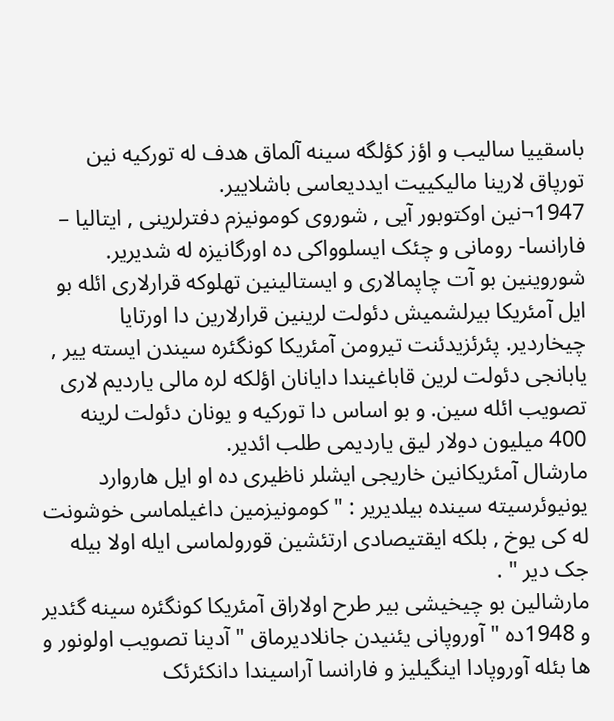باسقییا سالیب و اؤز کؤلگه سینه آلماق هدف له تورکیه نین تورپاق لارینا مالیکییت ایددیعاسی باشلاییر.
1947¬نین اوکتوبور آیی , شوروی کومونیزم دفترلرینی , ایتالیا – فارانسا- رومانی و چئک ایسلوواکی ده اورگانیزه له شدیریر.
شوروینین بو آت چاپمالاری و ایستالینین تهلوکه قرارلاری ائله بو ایل آمئریکا بیرلشمیش دئولت لرینین قرارلارین دا اورتایا چیخاردیر. پئرئزیدئنت تیرومن آمئریکا کونگئره سیندن ایسته ییر , یابانجی دئولت لرین قاباغیندا دایانان اؤلکه لره مالی یاردیم لاری تصویب ائله سین. و بو اساس دا تورکیه و یونان دئولت لرینه 400 میلیون دولار لیق یاردیمی طلب ائدیر.
مارشال آمئریکانین خاریجی ایشلر ناظیری ده او ایل هاروارد یونیوئرسیته سینده بیلدیریر : " کومونیزمین داغیلماسی خوشونت له کی یوخ , بلکه ایقتیصادی ارتئشین قورولماسی ایله اولا بیله جک دیر " .
مارشالین بو چیخیشی بیر طرح اولاراق آمئریکا کونگئره سینه گئدیر و 1948ده " آوروپانی یئنیدن جانلادیرماق " آدینا تصویب اولونور و ها بئله آوروپادا اینگیلیز و فارانسا آراسیندا دانکئرئک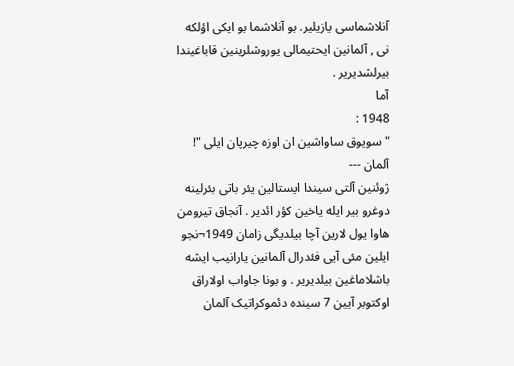آنلاشماسی یازیلیر. بو آنلاشما بو ایکی اؤلکه نی , آلمانین ایحتیمالی یوروشلرینین قاباغیندا بیرلشدیریر .
آما
1948 :
" سویوق ساواشین ان اوزه چیرپان ایلی "!
آلمان ---
ژوئنین آلتی سیندا ایستالین یئر باتی بئرلینه دوغرو بیر ایله یاخین کؤر ائدیر . آنجاق تیرومن هاوا یول لارین آچا بیلدیگی زامان 1949¬نجو ایلین مئی آیی فئدرال آلمانین یارانیب ایشه باشلاماغین بیلدیریر . و بونا جاواب اولاراق اوکتوبر آیین 7 سینده دئموکراتیک آلمان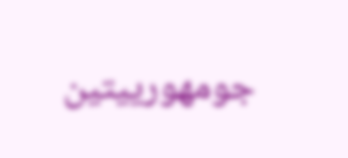جومهورییتین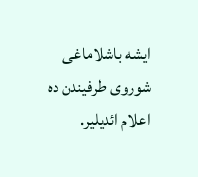ایشه باشلاماغی شوروی طرفیندن ده اعلام ائدیلیر.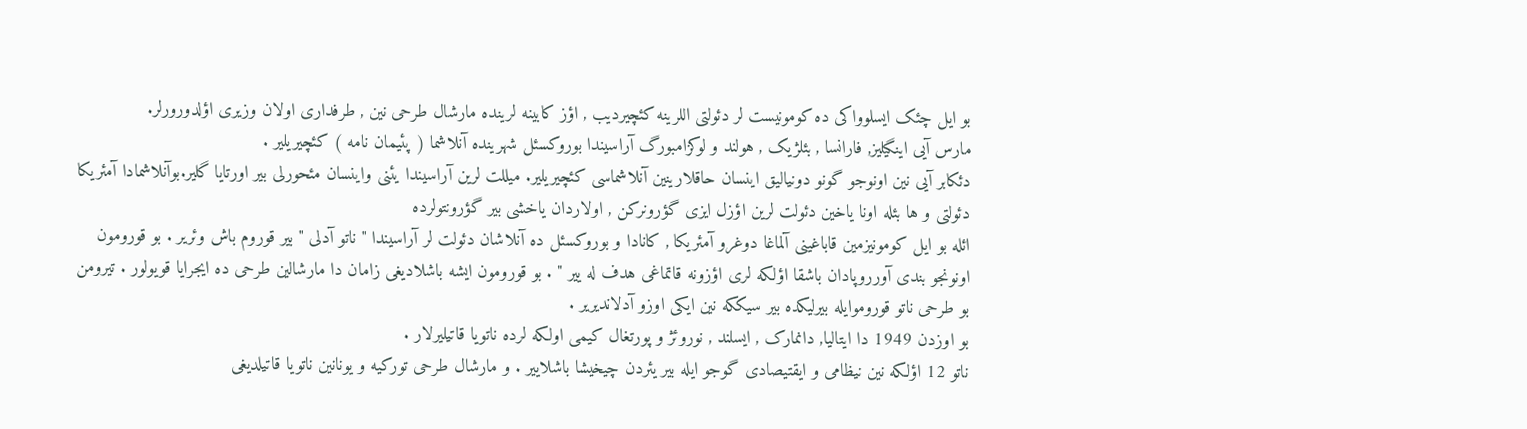بو ایل چئک ایسلوواکی ده کومونیست لر دئولتی اللرینه کئچیردیب , اؤز کابینه لرینده مارشال طرحی نین , طرفداری اولان وزیری اؤلدورورلر.
مارس آیی اینگیلیز, فارانسا , بئلژیک , هولند و لوکزامبورگ آراسیندا بوروکسئل شهرینده آنلاشما ( پئیمان نامه ) کئچیریلیر .
دئکابر آیی نین اونوجو گونو دونیالیق اینسان حاقلارینین آنلاشماسی کئچیریلیر. میللت لرین آراسیندا یئنی واینسان مئحورلی بیر اورتایا گلیر.بوآنلاشمادا آمئریکا دئولتی و ها بئله اونا یاخین دئولت لرین اؤزل ایزی گؤرونرکن , اولاردان یاخشی بیر گؤرونتولرده
ائله بو ایل کومونیزمین قاباغینی آلماغا دوغرو آمئریکا , کانادا و بوروکسئل ده آنلاشان دئولت لر آراسیندا " ناتو آدلی " بیر قوروم باش وئریر . بو قورومون اونونجو بندی آورروپادان باشقا اؤلکه لری اؤزونه قاتماغی هدف له ییر " . بو قورومون ایشه باشلادیغی زامان دا مارشالین طرحی ده ایجرایا قویولور . تیرومن بو طرحی ناتو قوروموایله بیرلیکده بیر سیککه نین ایکی اوزو آدلاندیریر .
بو اوزدن 1949 دا ایتالیا, دانمارک , ایسلند , نوروئژ و پورتغال کیمی اولکه لرده ناتویا قاتیلیرلار .
ناتو 12 اؤلکه نین نیظامی و ایقتیصادی گوجو ایله بیر یئردن چیخیشا باشلاییر . و مارشال طرحی تورکیه و یونانین ناتویا قاتیلدیغی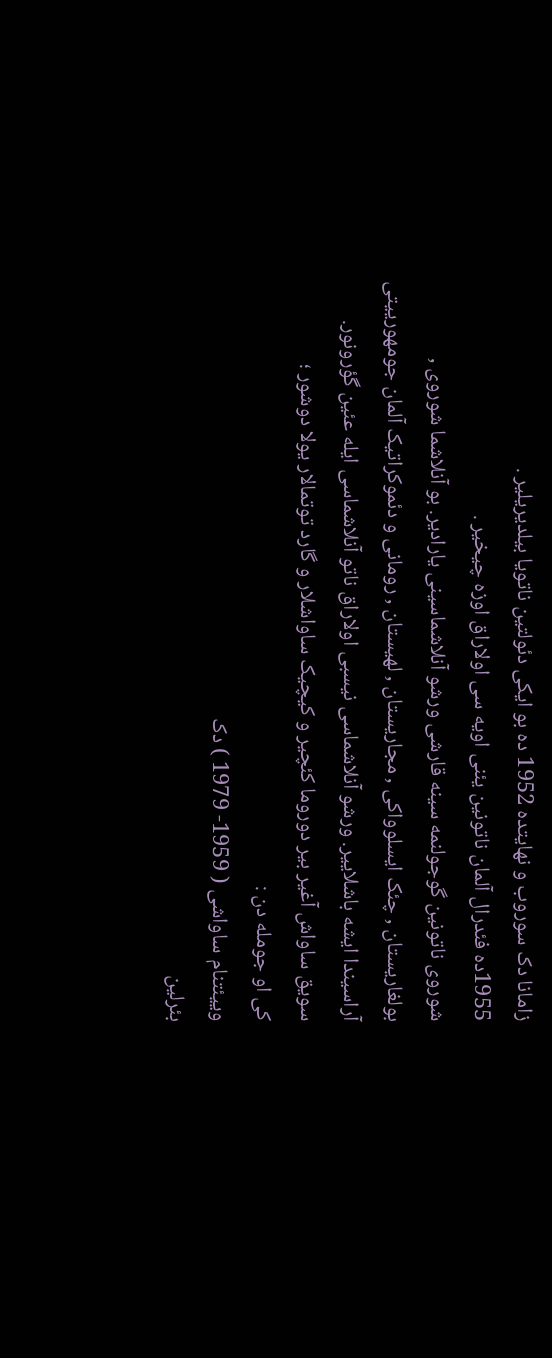زامانا دک سوروب و نهایتده 1952 ده بو ایکی دئولتین ناتویا بیلدیریلیر .
1955ده فئدرال آلمان ناتونین یئنی اویه سی اولاراق اوزه چیخیر .
شوروی ناتونین گوجولنمه سینه قارشی ورشو آنلاشماسینی یارادیر. بو آنلاشما شوروی , بولغاریستان , چئک ایسلوواکی , مجاریستان , لهیستان , رومانی و دئموکراتیک آلمان جومهورییتی آراسیندا ایشه باشلاییر. ورشو آنلاشماسی نیسبی اولاراق ناتو آنلاشماسی ایله عئین گؤرونور.
سویق ساواش آغیر بیر دوروما کئچیر و کیچیک ساواشلار و گارد توتمالار یولا دوشور ؛
کی او جومله دن :
وییئتنام ساواشی ( 1959- 1979 ) دک
بئرلین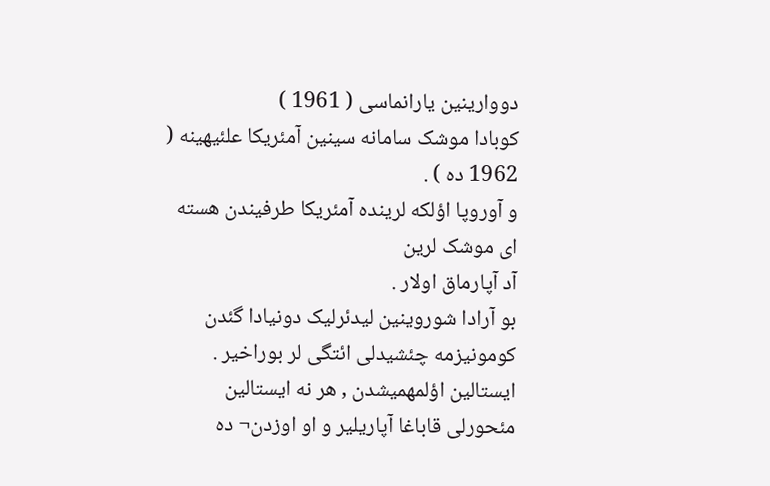دووارینین یارانماسی ( 1961 )
کوبادا موشک سامانه سینین آمئریکا علئیهینه ( 1962 ده ) .
و آوروپا اؤلکه لرینده آمئریکا طرفیندن هسته ای موشک لرین
آد آپارماق اولار .
بو آرادا شوروینین لیدئرلیک دونیادا گئدن کومونیزمه چئشیدلی ائتگی لر بوراخیر . ایستالین اؤلمهمیشدن , هر نه ایستالین مئحورلی قاباغا آپاریلیر و او اوزدن¬ ده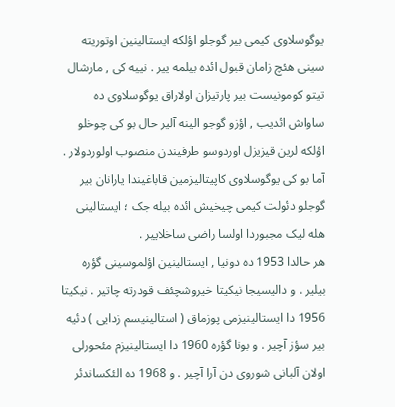یوگوسلاوی کیمی بیر گوجلو اؤلکه ایستالینین اوتوریته سینی هئچ زامان قبول ائده بیلمه ییر . نییه کی , مارشال تیتو کومونیست بیر پارتیزان اولاراق یوگوسلاوی ده ساواش ائدیب , اؤزو گوجو الینه آلیر حال بو کی چوخلو اؤلکه لرین قیزیزل اوردوسو طرفیندن منصوب اولوردولار . آما بو کی یوگوسلاوی کاپیتالیزمین قاباغیندا یارانان بیر گوجلو دئولت کیمی چیخیش ائده بیله جک ؛ ایستالینی هله لیک مجبوردا اولسا راضی ساخلاییر .
هر حالدا 1953 ده دونیا , ایستالینین اؤلموسینی گؤره بیلیر . و دالیسیجا نیکیتا خیروشچئف قودرته چاتیر . نیکیتا 1956 دا ایستالینیزمی پوزماق ( استالینیسم زدایی ) دئیه بیر سؤز آچیر . و بونا گؤره 1960 دا ایستالینیزم مئحورلی اولان آلبانی شوروی دن آرا آچیر . و 1968 ده الئکساندئر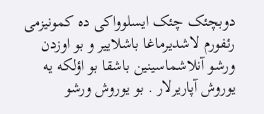دوبچئک چئک ایسلوواکی ده کمونیزمی رئفورم لاشدیرماغا باشلاییر و بو اوزدن ورشو آنلاشماسینین باشقا بو اؤلکه یه یوروش آپاریرلار . بو یوروش ورشو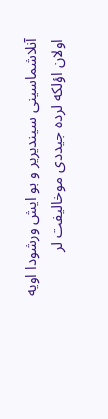آنلاشماسینی سیندیریر و بو ایش ورشودا اویه اولان اؤلکه لرده جیددی موخالیفت لر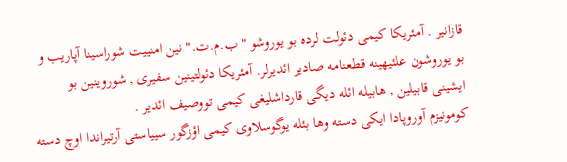قازانیر . آمئریکا کیمی دئولت لرده بو یوروشو " ب.م.ت." نین امنییت شوراسینا آپاریب و بو یوروشون علئیهینه قطعنامه صادیر ائدیرلر. آمئریکا دئولتینین سفیری , شوروینین بو ایشینی قابیلین , هابیله ائله دیگی قارداشلیغی کیمی تووصیف ائدیر .
کومونیزم آوروپادا ایکی دسته وها بئله یوگوسلاوی کیمی اؤزگور سییاستی آرتیراندا اوچ دسته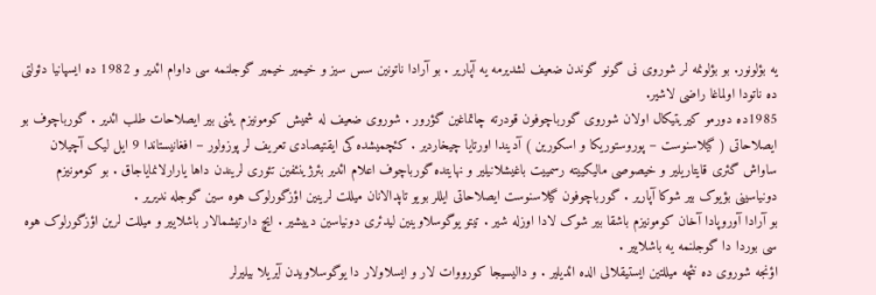یه بؤلونور. بو بؤلونمه لر شوروی نی گونو گوندن ضعیف لشدیرمه یه آپاریر . بو آرادا ناتونین سس سیز و خیمیر خیمیر گوجلنمه سی داوام ائدیر و 1982 ده ایسپانیا دئولتی ده ناتودا اولماغا راضی لاشیر.
1985ده دورمو کیریتیکال اولان شوروی گورباچوفون قودرته چاتماغین گؤرور . شوروی ضعیف له شمیش کومونیزم یئنی بیر ایصلاحات طلب ائدیر . گورباچوف بو ایصلاحاتی ( گیلاسنوست – پوروستوریکا و اسکورین ) آدیندا اورتایا چیخاردیر . کئچمیشده کی ایقتیصادی تعریف لر پوزولور – افغانیستاندا 9 ایل لیک آچیلان ساواش گئری قایتاریلیر و خیصوصی مالیکییته رسمییت باغیشلانیلیر و نهایتده گورباچوف اعلام ائدیر بئرژینئفین تئوری لریندن داها یارارلانمایاجاق . بو کومونیزم دونیاسینی بؤیوک بیر شوکا آپاریر . گورباچوفون گیلاسنوست ایصلاحاتی ایللر بویو تاپدالانان میللت لرینین اؤزگورلوک هوه سین گوجله ندیریر .
بو آرادا آوروپادا آخان کومونیزم باشقا بیر شوک لادا اوزله شیر . تیتو یوگوسلاوینین لیدئری دونیاسین دییشیر . ایچ دارتیشمالار باشلاییر و میللت لرین اؤزگورلوک هوه سی بوردا دا گوجلنمه یه باشلاییر .
اؤنجه شوروی ده نئچه میللتین ایستیقلالی الده ائدیلیر . و دالیسیجا کورووات لار و ایسلاولار دا یوگوسلاویدن آیریلا بیلیرلر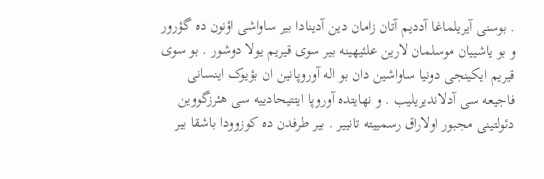. بوسنی آیریلماغا آددیم آتان زامان دین آدینادا بیر ساواشی اؤنون ده گؤرور و بو یاشییان موسلمان لارین علئیهینه بیر سوی قیریم یولا دوشور . بو سوی قیریم ایکینجی دونیا ساواشین دان بو اله آوروپانین ان بؤیوک اینسانی فاجیعه سی آدلاندیریلیب . و نهایتده آوروپا ایتتیحادییه سی هئرزگووین دئولتینی مجبور اولاراق رسمییته تانییر . بیر طرفدن ده کوزوودا باشقا بیر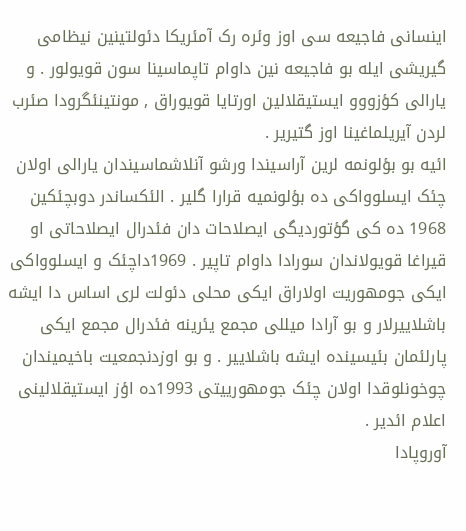اینسانی فاجیعه سی اوز وئره رک آمئریکا دئولتینین نیظامی گیریشی ایله بو فاجیعه نین داوام تاپماسینا سون قویولور . و یارالی کؤزووو ایستیقلالین اورتایا قویوراق , مونتینئگرودا صئرب لردن آیریلماغینا اوز گتیریر .
ائیه بو بؤلونمه لرین آراسیندا ورشو آنلاشماسیندان یارالی اولان چئک ایسلوواکی ده بؤلونمیه قرارا گلیر . الئکساندر دوبچئکین 1968 ده کی گؤتوردیگی ایصلاحات دان فئدرال ایصلاحاتی او قیراغا قویولاندان سورادا داوام تاپیر . 1969داچئک و ایسلوواکی ایکی جومهوریت اولاراق ایکی محلی دئولت لری اساس دا ایشه باشلاییرلار و بو آرادا میللی مجمع یئرینه فئدرال مجمع ایکی پارلئمان بئیسینده ایشه باشلاییر . و بو اوزدنجمعیت باخیمیندان چوخونلوقدا اولان چئک جومهورییتی 1993ده اؤز ایستیقلالینی اعلام ائدیر .
آوروپادا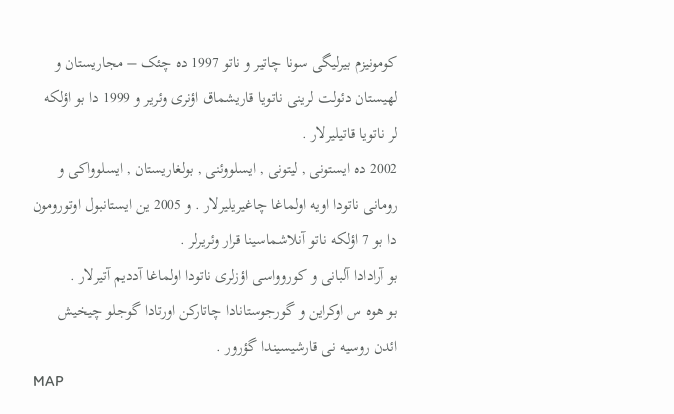کومونیزم بیرلیگی سونا چاتیر و ناتو 1997 ده چئک – مجاریستان و لهیستان دئولت لرینی ناتویا قاریشماق اؤنری وئریر و 1999 دا بو اؤلکه لر ناتویا قاتیلیرلار .
2002 ده ایستونی , لیتونی , ایسلووئنی , بولغاریستان , ایسلوواکی و رومانی ناتودا اویه اولماغا چاغیریلیرلار . و 2005 ین ایستانبول اوتورومون دا بو 7 اؤلکه ناتو آنلاشماسینا قرار وئریرلر .
بو آرادادا آلبانی و کوروواسی اؤزلری ناتودا اولماغا آددیم آتیرلار .
بو هوه س اوکراین و گورجوستانادا چاتارکن اورتادا گوجلو چیخیش ائدن روسیه نی قارشیسیندا گؤرور .
MAP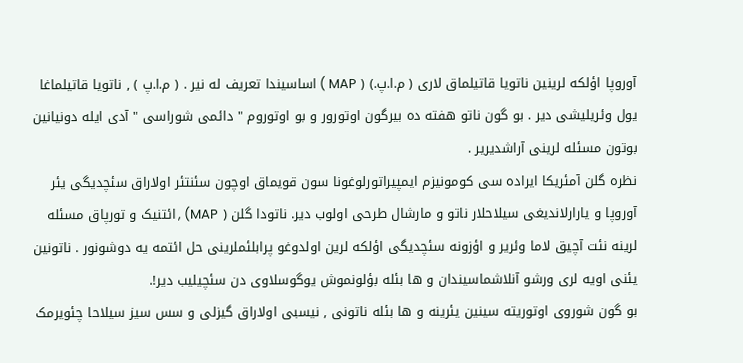آوروپا اؤلکه لرینین ناتویا قاتیلماق لاری ( م.ا.پ.) ( MAP ) اساسیندا تعریف له نیر . ( م.ا.پ ) , ناتویا قاتیلماغا یول وئریلیشی دیر . بو گون ناتو هفته ده بیرگون اوتورور و بو اوتوروم " دائمی شوراسی " آدی ایله دونیانین بوتون مسئله لرینی آراشدیریر .
نظره گلن آمئریکا ایراده سی کومونیزم ایمپیراتورلوغونا سون قویماق اوچون سئنتئر اولاراق سئچدیگی یئر آوروپا و یارارلاندیغی سیلاحلار ناتو و مارشال طرحی اولوب دیر. ناتودا گلن ( MAP) , ائتنیک و تورپاق مسئله لرینه نئت آچیق لاما وئریر و اؤزونه سئچدیگی اؤلکه لرین اولدوغو پرابلئملرینی حل ائتمه یه دوشونور . ناتونین یئنی اویه لری ورشو آنلاشماسیندان و ها بئله بؤلونموش یوگوسلاوی دن سئچیلیب دیر!.
بو گون شوروی اوتوریته سینین یئرینه و ها بئله ناتونی , نیسبی اولاراق گیزلی و سس سیز سیلاحا چئویرمک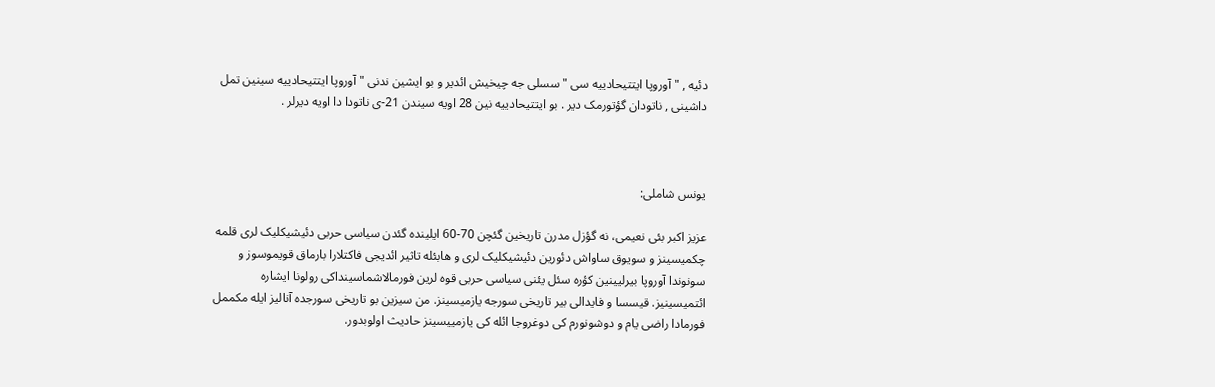دئیه , " آوروپا ایتتیحادییه سی " سسلی جه چیخیش ائدیر و بو ایشین ندنی " آوروپا ایتتیحادییه سینین تمل داشینی , ناتودان گؤتورمک دیر . بو ایتتیحادییه نین 28 اویه سیندن 21-ی ناتودا دا اویه دیرلر .



یونس شاملی:

عزیز اکبر بئی نعیمی، نه گؤزل مدرن تاریخین گئچن 70-60 ایلینده گئدن سیاسی حربی دئیشیکلیک لری قلمه چکمیسینز و سویوق ساواش دئورین دئیشیکلیک لری و هابئله تاثیر ائدیجی فاکتلارا بارماق قویموسوز و سونوندا آوروپا بیرلیینین کؤره سئل یئنی سیاسی حربی قوه لرین فورمالاشماسینداکی رولونا ایشاره ائتمیسینیز. قیسسا و فایدالی بیر تاریخی سورجه یازمیسینز. من سیزین بو تاریخی سورجده آنالیز ایله مکممل فورمادا راضی یام و دوشونورم کی دوغروجا ائله کی یازمییسینز حادیث اولوبدور.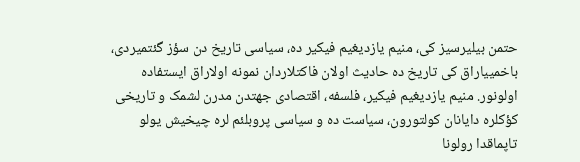حتمن بیلیرسیز کی، منیم یازدیغیم فیکیر ده، سیاسی تاریخ دن سؤز گئتمیردی، باخمییاراق کی تاریخ ده حادیث اولان فاکتلاردان نمونه اولاراق ایستفاده اولونور. منیم یازدیغیم فیکیر، فلسفه، اقتصادی جهتدن مدرن لشمک و تاریخی کؤکلره دایانان کولتورون، سیاست ده و سیاسی پروبلئم لره چیخیش یولو تاپماقدا رولونا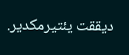دیققت یئتیرمکدیر.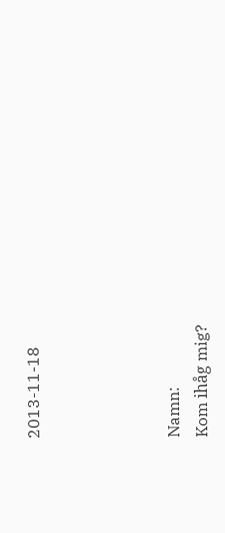2013-11-18




Namn:
Kom ihåg mig?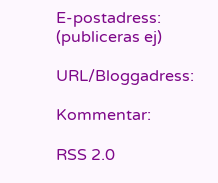E-postadress: (publiceras ej)

URL/Bloggadress:

Kommentar:

RSS 2.0